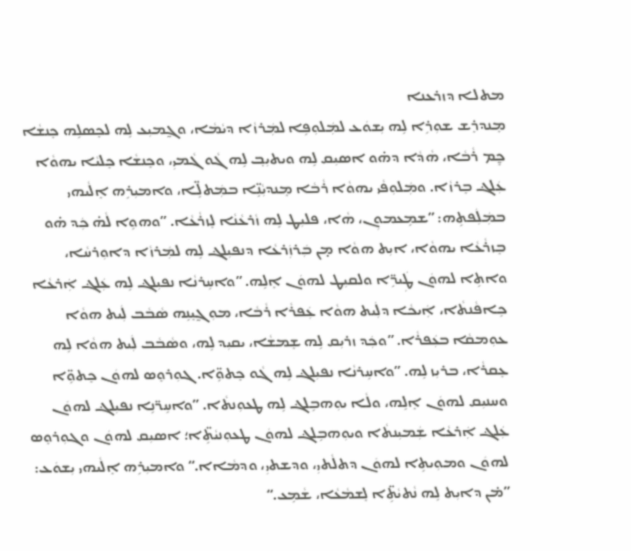ܡܬܠܐ ܕܙܪܥܢܐ
ܡܸܢܕܪܸܫ ܫܘܼܪܹܐ ܠܹܗ ܝܼܫܘܿܥ ܠܡܲܠܘܼܦܹܐ ܠܡܲܪܙܵܐ ܕܝܵܡܵܐ، ܘܓ̰ܡܝܼܥ ܠܹܗ ܠܟܸܣܠܹܗ ܟܸܢܫܵܐ ܟ̰ܸܡ ܪܵܒܵܐ، ܗܵܕܵܐ ܕܗ̇ܘ ܐܣܝܼܩ ܠܹܗ ܘܝܬܝܼܒ݂ ܠܹܗ ܓܵܘ ܓܵܡܝܼ، ܘܟܸܢܫܵܐ ܟܸܠܝܵܐ ܝܗܘܵܐ ܥܲܠܔ ܒܸܪܙܵܐ. ܘܡܲܠܘܼܦܵܝ ܝܗܘܵܐ ܪܵܒܵܐ ܡܸܢܕܝܼܵܢܹ̈ܐ ܒܡܲܬܠܹ̈ܐ، ܘܐܡܝܼܪܹܗ ܐܸܠܵܝܗ‌ܝ ܒܡܲܠܲܦܬܹܗ: ”ܫܡܹܥܡܘܼܢ، ܗܵܐ، ܦܠܝܼܛ ܠܹܗ ܙܵܪܥܵܢܵܐ ܠܸܙܪܵܥܵܐ. ”ܘܗܘܹܐ ܠܵܗ̇ ܟܲܕ ܗ̇ܘ ܒܸܙܪܵܥܵܐ ܝܗܘܵܐ، ܐܝܼܬ ܗܘܵܐ ܡ̣ܢ ܒܲܪܙܲܪܥܵܐ ܕܢܦܝܼܠܔ ܠܹܗ ܠܡܲܪܙܵܐ ܕܐܘܼܪܚܵܐ، ܘܐܬܹ‌ܐ ܠܗܘܿܢ ܛܲܝܪܹ̈ܐ ܘܠܩܝܼܛ ܠܗܘܿܢ ܐܸܠܹܗ. ”ܘܐܚܹܪܢܵܐ ܢܦܝܼܠܔ ܠܹܗ ܥܲܠܔ ܐܲܪܥܵܐ ܟܹܐܦܵܢܬܵ‌ܐ، ܐܲܝܟܵܐ ܕܠܲܝܬ ܗܘܵܐ ܥܲܦܪܵܐ ܪܵܒܵܐ، ܡܘܼܓ̰ܝܸܢܹܗ ܣܵܒܵܒ ܠܲܝܬ ܗܘܵܐ ܥܘܼܡܩܵܐ ܒܥܲܦܪܵܐ. ”ܘܟܲܕ ܙܪܝܼܩ ܠܹܗ ܫܸܡܫܵܐ، ܝܩܝܼܕ ܠܹܗ، ܘܣܵܒܵܒ ܠܲܝܬ ܗܘܵܐ ܠܹܗ ܥܸܩܪܵܐ، ܒܪܝܼܙ ܠܹܗ. ”ܘܐܚܹܪܢܵܐ ܢܦܝܼܠܔ ܠܹܗ ܓܵܘ ܟܸܬܘܹ̈ܐ. ܓܘܼܪܘܸܣ ܠܗܘܿܢ ܟܸܬܘܹ̈ܐ ܘܚܢܝܼܩ ܠܗܘܿܢ ܐܸܠܹܗ، ܘܠܵܐ ܝܘܼܗܒܹܠܔ ܠܹܗ ܛܥܘܼܢܬܵ‌ܐ. ”ܘܐܚܹܪ̈ܢܹܐ ܢܦܝܼܠܔ ܠܗܘܿܢ ܥܲܠܔ ܐܲܪܥܵܐ ܫܲܡܝܼܢܬܵ‌ܐ ܘܝܘܼܗܒܹܠܔ ܠܗܘܿܢ ܛܥܘܼܢܝܵܬܹ̈‌ܐ؛ ܐܣܝܼܩ ܠܗܘܿܢ ܘܓܘܼܪܘܸܣ ܠܗܘܿܢ ܘܡܘܼܝܬܹ‌ܐ ܠܗܘܿܢ ܕܬܠܵܬ‌ܝܼ، ܘܕܫܬ‌ܝܼ، ܘܕܡܵܐܐ.“ ܘܐܡܝܼܪܹܗ ܐܸܠܵܝܗ‌ܝ ܝܼܫܘܿܥ: ”ܡ̇ܢ ܕܐܝܼܬ ܠܹܗ ܢܵܬܝܵܬܹ̈‌ܐ ܠܸܫܡܵܥܵܐ، ܫܵܡܹܥ.“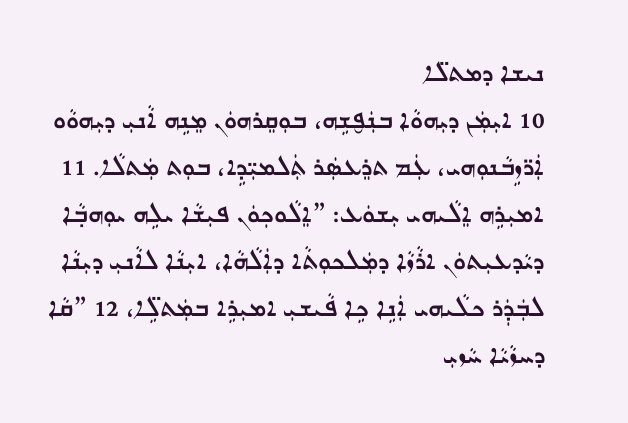ܢܝܫܐ ܕܡܬܠ̈ܐ
10 ܐܝܼܡܲܢ ܕܝܼܗܘܵܐ ܒܢܲܦ̮ܫܹܗ، ܒܘܼܩܸܪܗܘܿܢ ܡܸܢܹܗ ܐܵܢܝܼ ܕܝܼܗܘܵܘ ܐܲܪ̈ܙܹܒܵܢܘܼܗ‌ܝ، ܥܲܡ ܬܪܸܥܣܲܪ ܬܲܠܡܝܼ̈ܕܹܐ، ܒܘܼܬ ܡܲܬܠܵܐ. 11 ܐܡܝܼܪܹܗ ܐܸܠܵܝܗ‌ܝ ܝܼܫܘܿܥ: ”ܐܸܠܵܘܟ݂ܘܿܢ ܦܝܼܫܵܐ ܝܠܹܗ ܝܘܼܗܒ݂ܵܐ ܕܝܵܕܥܝܼܬܘܿܢ ܐܪܵܙܵܐ ܕܡܲܠܟܘܼܬܵ‌ܐ ܕܐܲܠܵܗܵܐ، ܐܝܼܢܵܐ ܠܐܵܢܝܼ ܕܝܼܢܵܐ ܠܒܲܕܲܪ ܟܠܵܝܗ‌ܝ ܐܲܢܹܐ ܟܹܐ ܦܵܝܫܝܼ ܐܡܝܼܪܹܐ ܒܡܲܬܠܹ̈ܐ، 12 ”ܩܵܐ ܕܚܙܵܝܵܐ ܚܵܙܝܼ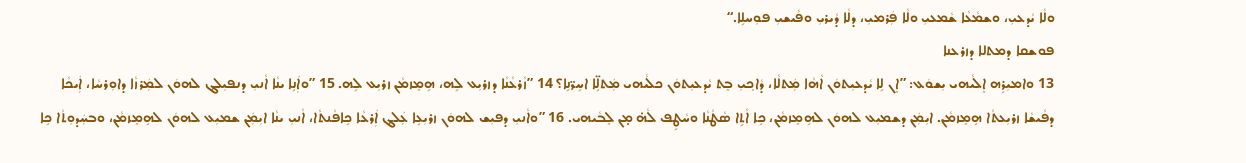ܘܠܵܐ ܝܵܕܥܝܼ، ܘܫܡܵܥܵܐ ܫܵܡܥܝܼ ܘܠܵܐ ܦܲܪܡܝܼ، ܕܠܵܐ ܕܵܝܪܝܼ ܘܦܵܝܫܝܼ ܦܘܼܚܠܹܐ.“
ܦܘܫܩܐ ܕܡܬܠܐ ܕܙܪܥܢܐ
13 ܘܐܡܝܼܪܹܗ ܐܸܠܵܝܗ‌ܝ ܝܼܫܘܿܥ: ”ܐܸܢ ܠܹܐ ܝܵܕܥܝܼܬܘܿܢ ܐܵܗܵܐ ܡܲܬܠܵܐ، ܕܵܐܟ݂ܝܼ ܒܸܬ ܝܵܕܥܝܼܬܘܿܢ ܟܠܵܝܗ‌ܝ ܡܲܬܠܹ̈ܐ ܐܚܹܪ̈ܢܹܐ؟ 14 ”ܙܵܪܥܵܢܵܐ ܕܙܪܝܼܥ ܠܹܗ، ܗܹܡܸܙܡܵܢ ܙܪܝܼܥ ܠܹܗ. 15 ”ܘܐܲܢܹܐ ܝܢܵܐ ܐܵܢܝܼ ܕܢܦܝܼܠܔ ܠܗܘܿܢ ܠܡܲܪܙܵܐ ܕܐܘܼܪܚܵܐ، ܐܲܝܟܵܐ ܕܦܵܝܫܵܐ ܙܪܝܼܥܬܵ‌ܐ ܗܹܡܸܙܡܵܢ. ܐܝܼܡܲܢ ܕܫܡܝܼܥ ܠܗܘܿܢ ܠܗܹܡܸܙܡܵܢ، ܟܹܐ ܐܵܬܹ‌ܐ ܣܵܛܵܢܵܐ ܘܚܵܛܹܦ ܠܵܗ̇ ܡ̣ܢ ܠܸܒܵܝܗ‌ܝ. 16 ”ܘܐܵܢܝܼ ܕܦܝܼܫ ܠܗܘܿܢ ܙܪܝܼܥܹܐ ܥܲܠܔ ܐܲܪܥܵܐ ܟܹܐܦܵܢܬܵ‌ܐ، ܐܵܢܝܼ ܝܢܵܐ ܐܝܼܡܲܢ ܫܡܝܼܥ ܠܗܘܿܢ ܠܗܹܡܸܙܡܵܢ، ܘܒܚܲܕܘܼܬܵ‌ܐ ܟܹܐ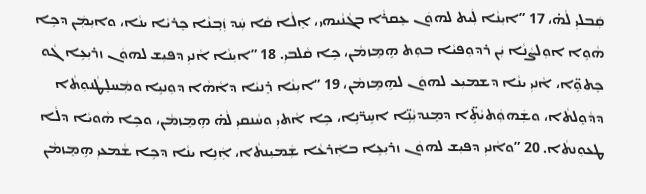ܩܲܒܠܝܼ ܠܵܗ̇، 17 ”ܐܝܼܢܵܐ ܠܲܝܬ ܠܗܘܿܢ ܥܸܩܪܵܐ ܒܓܵܢܵܝܗ‌ܝ، ܐܸܠܵܐ ܩܵܐ ܚܲܕ ܙܲܒ݂ܢܵܐ ܟܸܪܝܵܐ ܝܢܵܐ، ܘܐܝܼܡܲܢ ܕܟܹܐ ܗܵܘܹܐ ܐܘܼܠܨܵܢܵܐ ܝܲܢ ܪܕܘܼܦܝܵܐ ܒܘܼܬ ܗܹܡܸܙܡܵܢ، ܟܹܐ ܩܵܠܒܝܼ. 18 ”ܐܝܼܢܵܐ ܐܵܢܝܼ ܕܦܝܼܫ ܠܗܘܿܢ ܙܪܝܼܥܹܐ ܓܵܘ ܟܸܬܘܹ̈ܐ، ܐܵܢܝܼ ܝܢܵܐ ܕܫܡܝܼܥ ܠܗܘܿܢ ܠܗܹܡܸܙܡܵܢ، 19 ”ܐܝܼܢܵܐ ܪܸܢܝܵܐ ܕܐܵܗܵܐ ܕܘܼܢܝܹܐ ܘܡܲܚܠܸܛܵܢܘܼܬܵ‌ܐ ܕܕܵܘܸܠܬܵ‌ܐ، ܘܫܲܗܘܲܬܝܵܬܹ̈‌ܐ ܕܡܸܢܕܝܼܵܢܹ̈ܐ ܐܚܹܪ̈ܢܹܐ، ܟܹܐ ܐܵܬ‌ܝܼ ܘܚܵܢܩܝܼ ܠܵܗ̇ ܗܹܡܸܙܡܵܢ، ܘܟܹܐ ܗܵܘܝܵܐ ܕܠܵܐ ܛܥܘܼܢܬܵ‌ܐ. 20 ”ܘܐܵܢܝܼ ܕܦܝܼܫ ܠܗܘܿܢ ܙܪܝܼܥܹܐ ܒܐܲܪܥܵܐ ܫܲܡܝܼܢܬܵ‌ܐ، ܐܲܢܹܐ ܝܢܵܐ ܕܟܹܐ ܫܵܡܥܝܼ ܗܹܡܸܙܡܵܢ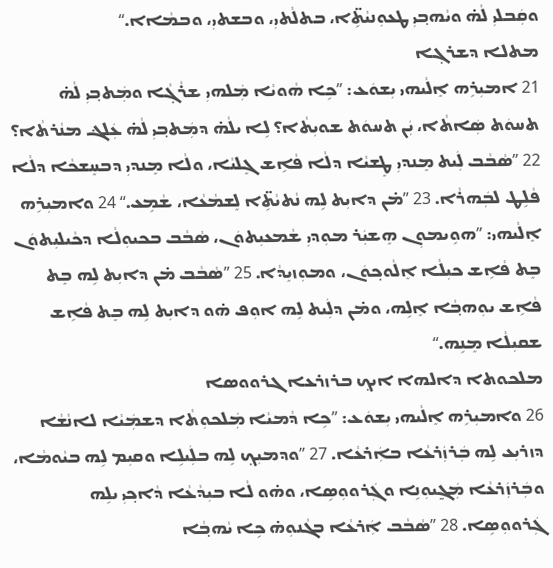ܘܩܲܒܠܝܼ ܠܵܗ̇ ܘܝܵܗܒ݂ܝܼ ܛܥܘܼܢܝܵܬܹ̈‌ܐ، ܒܬܠܵܬ‌ܝܼ، ܘܒܫܬ‌ܝܼ، ܘܒܡܵܐܐ.“
ܡܬܠܐ ܕܫܪܓ݂ܐ
21 ܐܡܝܼܪܹܗ ܐܸܠܵܝܗ‌ܝ ܝܼܫܘܿܥ: ”ܟܹܐ ܗܵܘܝܵܐ ܡܲܠܗ‌ܝܼ ܫܪܵܓ݂ܵܐ ܘܡܲܬܒ݂ܝܼ ܠܵܗ̇ ܬܚܘܿܬ ܣܲܐܬܵ‌ܐ، ܝܲܢ ܬܚܘܿܬ ܫܘܝܼܬܵ‌ܐ؟ ܠܹܐ ܝܠܵܗ̇ ܕܡܲܬܒ݂ܝܼ ܠܵܗ̇ ܥܲܠܔ ܡܢܵܪܬܵ‌ܐ؟ 22 ”ܣܵܒܵܒ ܠܲܝܬ ܡܸܢܕܝܼ ܛܸܫܝܵܐ ܕܠܵܐ ܦܵܐܹܫ ܓܸܠܝܵܐ، ܘܠܵܐ ܡܸܢܕܝܼ ܕܒܚܸܫܟܵܐ ܕܠܵܐ ܦܵܠܹܛ ܠܒܲܗܪܵܐ. 23 ”ܡ̇ܢ ܕܐܝܼܬ ܠܹܗ ܢܵܬܝܵܬܹ̈‌ܐ ܠܸܫܡܵܥܵܐ، ܫܵܡܹܥ.“ 24 ܘܐܡܝܼܪܹܗ ܐܸܠܵܝܗ‌ܝ: ”ܗܘܹܝܡܘܼܢ ܗܸܫܝܲܪ ܡܘܼܕܝܼ ܫܵܡܥܝܼܬܘܿܢ، ܣܵܒܵܒ ܒܟܝܘܼܠܵܐ ܕܟܵܝܠܝܼܬܘܿܢ ܒܸܬ ܦܵܐܹܫ ܟܝܼܠܵܐ ܐܸܠܵܘܟ݂ܘܿܢ، ܘܡܘܼܙܝܸܕܵܐ. 25 ”ܣܵܒܵܒ ܡ̇ܢ ܕܐܝܼܬ ܠܹܗ ܒܸܬ ܦܵܐܹܫ ܝܘܼܗܒ݂ܵܐ ܐܸܠܹܗ، ܘܡ̇ܢ ܕܠܲܝܬ ܠܹܗ ܐܘܼܦ ܗ̇ܘ ܕܐܝܼܬ ܠܹܗ ܒܸܬ ܦܵܐܹܫ ܫܩܝܼܠܵܐ ܡܸܢܹܗ.“
ܡܠܟܘܬ‌ܐ ܕܐܠܗܐ ܐܝܟ݂ ܒܪܙܪܥܐ ܓܪܘܘܣܐ
26 ܘܐܡܝܼܪܹܗ ܐܸܠܵܝܗ‌ܝ ܝܼܫܘܿܥ: ”ܟܹܐ ܕܵܡܝܵܐ ܡܲܠܟܘܼܬܵ‌ܐ ܕܫܡܲܝܵܐ ܠܐܢܵܫܵܐ ܕܙܪܝܼܥ ܠܹܗ ܒܲܪܙܲܪܥܵܐ ܒܐܲܪܥܵܐ. 27 ”ܘܕܡܝܼܟ݂ ܠܹܗ ܒܠܲܝܠܹܐ ܘܩܝܼܡ ܠܹܗ ܒܝܵܘܡܵܐ، ܘܒܲܪܙܲܪܥܵܐ ܡܲܓ̰ܝܘܼܢܹܐ ܘܓܲܪܘܘܼܣܹܐ، ܘܗ̇ܘ ܠܵܐ ܒܝܼܕܵܥܵܐ ܕܵܐܟ݂ܝܼ ܝܠܹܗ ܓܲܪܘܘܼܣܹܐ. 28 ”ܣܵܒܵܒ ܐܲܪܥܵܐ ܒܓܵܢܘܼܗ̇ ܟܹܐ ܝܵܗܒ݂ܵܐ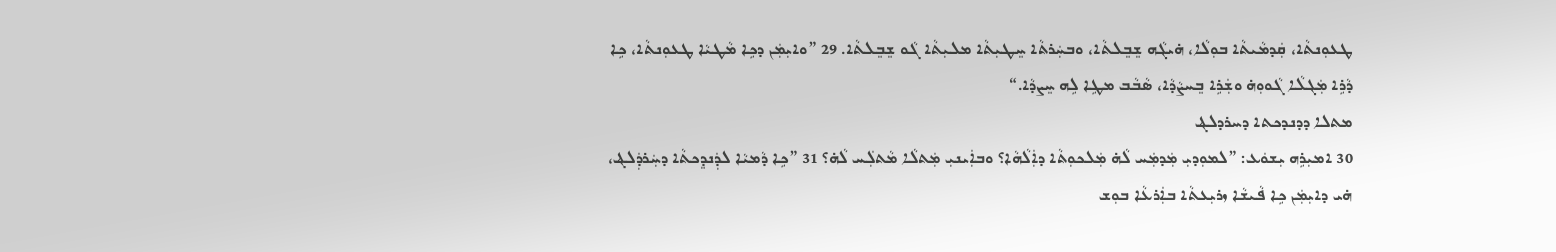ܛܥܘܼܢܬܵ‌ܐ، ܩܲܕܡܵܝܬܵ‌ܐ ܒܘܼܠܵܐ، ܗ̇ܝܓܵܗ ܫܸܒܸܠܬܵ‌ܐ، ܘܒܚܲܪܬܵ‌ܐ ܚܸܛܝܼܬܵ‌ܐ ܡܠܝܼܬܵ‌ܐ ܓܵܘ ܫܸܒܸܠܬܵ‌ܐ. 29 ”ܘܐܝܼܡܲܢ ܕܟܹܐ ܡܵܛܝܵܐ ܛܥܘܼܢܬܵ‌ܐ، ܟܹܐ ܕܵܪܹܐ ܡܲܓܠܵܐ ܓܵܘܘܼܗ̇ ܘܫܲܪܹܐ ܒܸܚܨܵܕܵܐ، ܣܵܒܵܒ ܡܛܹܐ ܠܹܗ ܚܸܨܕܵܐ.“
ܡܬܠܐ ܕܕܢܕܟܬ‌ܐ ܕܚܪܕܠܔ
30 ܐܡܝܼܪܹܗ ܝܼܫܘܿܥ: ”ܠܡܘܼܕܝܼ ܡܲܕܡܲܚ ܠܵܗ̇ ܡܲܠܟܘܼܬܵ‌ܐ ܕܐܲܠܵܗܵܐ؟ ܘܒܐܲܝܢܝܼ ܡܲܬܠܵܐ ܡܵܬܠܲܚ ܠܵܗ̇؟ 31 ”ܟܹܐ ܕܵܡܝܵܐ ܠܕܲܢܕܸܟܬܵ‌ܐ ܕܚܲܪܕܲܠܔ، ܗ̇ܝ ܕܐܝܼܡܲܢ ܟܹܐ ܦܵܝܫܵܐ ܙܪܝܼܥܬܵ‌ܐ ܒܐܲܪܥܵܐ ܒܘܼܫ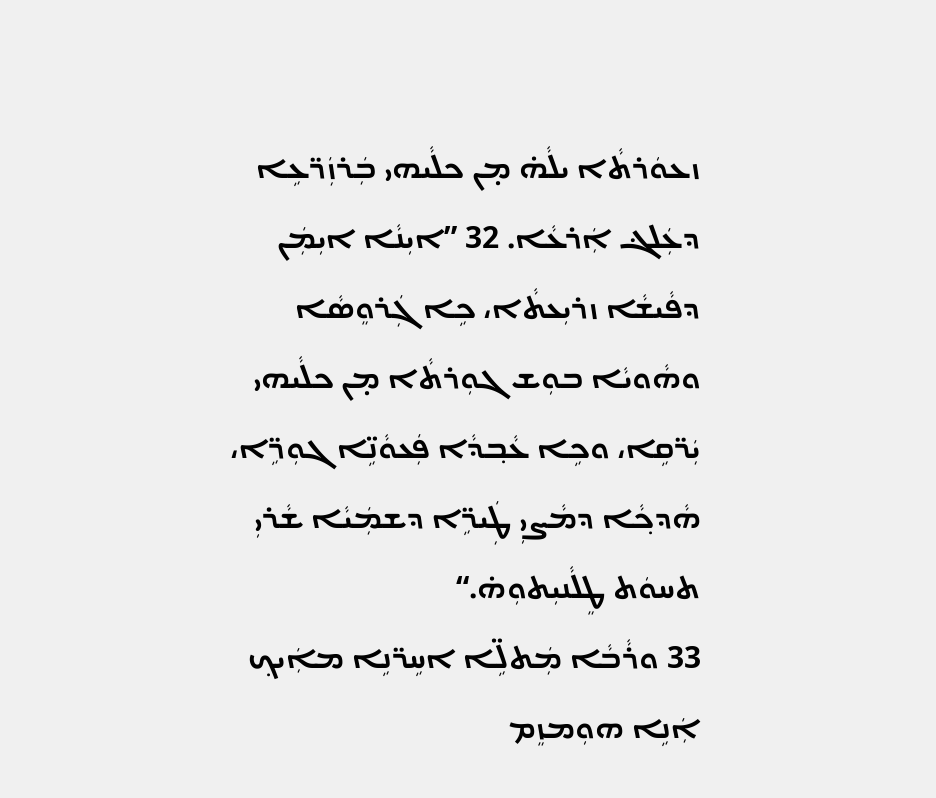ܙܥܘܿܪܬܵ‌ܐ ܝܠܵܗ̇ ܡ̣ܢ ܟܠܵܝܗ‌ܝ ܒܲܪܙܲܪ̈ܥܹܐ ܕܥܲܠܔ ܐܲܪܥܵܐ. 32 ”ܐܝܼܢܵܐ ܐܝܼܡܲܢ ܕܦܵܝܫܵܐ ܙܪܝܼܥܬܵ‌ܐ، ܟܹܐ ܓܲܪܘܸܣܵܐ ܘܗܵܘܝܵܐ ܒܘܼܫ ܓܘܼܪܬܵ‌ܐ ܡ̣ܢ ܟܠܵܝܗ‌ܝ ܝܲܪ̈ܩܹܐ، ܘܟܹܐ ܥܵܒ݂ܕܵܐ ܦܲܥܘܵܢܹ̈ܐ ܓܘܼܪܹ̈ܐ، ܗܵܕܟ݂ܵܐ ܕܡܵܨܝܼ ܛܲܝܪܹ̈ܐ ܕܫܡܲܝܵܐ ܫܵܪܝܼ ܬܚܘܿܬ ܛܸܠܵܢܝܼܬܘܼܗ̇.“
33 ܘܪܵܒܵܐ ܡܲܬܠܹ̈ܐ ܐܚܹܪ̈ܢܹܐ ܡܐܲܝܟ݂ ܐܲܢܹܐ ܗܘܼܡܙܸܡ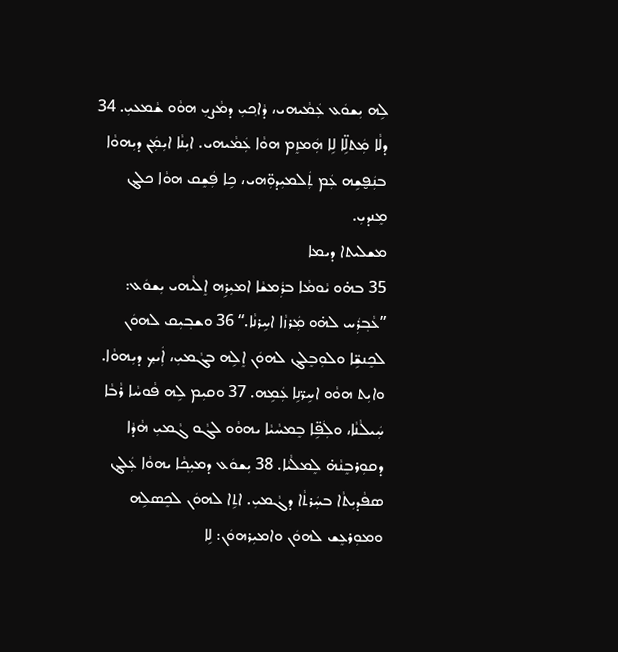ܠܹܗ ܝܼܫܘܿܥ ܥܲܡܵܝܗ‌ܝ، ܕܵܐܟ݂ܝܼ ܕܡܵܨܝܼ ܗܘܵܘ ܫܵܡܥܝܼ. 34 ܕܠܵܐ ܡܲܬܠܹ̈ܐ ܠܹܐ ܗܲܡܙܸܡ ܗܘܵܐ ܥܲܡܵܝܗ‌ܝ. ܐܝܼܢܵܐ ܐܝܼܡܲܢ ܕܝܼܗܘܵܐ ܒܢܲܦ̮ܫܹܗ ܥܲܡ ܬܲܠܡܝܼܕܘܼ̈ܗ‌ܝ، ܟܹܐ ܦܲܫܸܩ ܗܘܵܐ ܟܠܔ ܡܸܢܕܝܼ.
ܡܫܠܝܬ‌ܐ ܕܝܡܐ
35 ܒܗ̇ܘ ܝܵܘܡܵܐ ܒܪܲܡܫܵܐ ܐܡܝܼܪܹܗ ܐܸܠܵܝܗ‌ܝ ܝܼܫܘܿܥ: ”ܥܵܒ݂ܪܲܚ ܠܗ̇ܘ ܡܲܪܙܵܐ ܐܚܹܪܢܵܐ.“ 36 ܘܫܒ݂ܝܼܩ ܠܗܘܿܢ ܠܟܸܢܫܹ̈ܐ ܘܠܘܼܒܸܠܔ ܠܗܘܿܢ ܐܸܠܹܗ ܒܓܵܡܝܼ، ܐܲܝܟ݂ ܕܝܼܗܘܵܐ. ܘܐܝܼܬ ܗܘܵܘ ܐܚܹܪ̈ܢܹܐ ܥܲܡܹܗ. 37 ܘܩܝܼܡ ܠܹܗ ܦܵܘܚܵܐ ܪܵܒܵܐ ܚܲܝܠܵܢܵܐ، ܘܠܲܦܹ̈ܐ ܒܸܡܚܵܝܵܐ ܝܗܘܵܘ ܠܓܵܘ ܓܵܡܝܼ ܗܵܕܵܐ ܕܩܘܼܪܒܸܢܵܗ̇ ܠܸܡܠܵܝܵܐ. 38 ܝܼܫܘܿܥ ܕܡܝܼܟ݂ܵܐ ܝܗܘܵܐ ܥܲܠܔ ܣܦܵܕܝܼܬܵ‌ܐ ܒܚܲܪܬܵ‌ܐ ܕܓܵܡܝܼ. ܐܬܹ‌ܐ ܠܗܘܿܢ ܠܟܸܣܠܹܗ ܘܡܘܼܪܥܸܫ ܠܗܘܿܢ ܘܐܡܝܼܪܗܘܿܢ: ܠܹܐ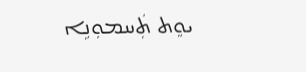ܝܘܸܬ ܬܲܚܡܘܼܢܹܐ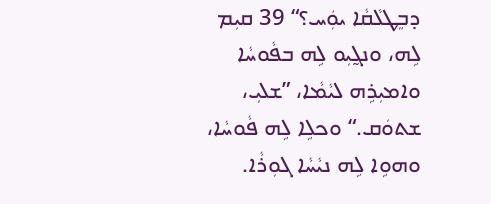ܕܒܸܛܠܵܩܵܐ ܝܘܲܚ؟“ 39 ܩܝܼܡ ܠܹܗ، ܘܢܓ̰ܝܼܘ ܠܹܗ ܒܦܵܘܚܵܐ ܘܐܡܝܼܪܹܗ ܠܝܵܡܵܐ، ”ܫܠܝܼ، ܫܬܘܿܩ.“ ܘܟܠܹܐ ܠܹܗ ܦܵܘܚܵܐ، ܘܗܘܹܐ ܠܹܗ ܢܝܵܚܵܐ ܓܘܼܪܵܐ.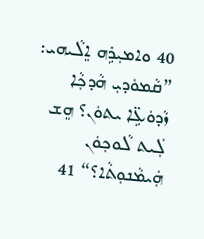40 ܘܐܡܝܼܪܹܗ ܐܸܠܵܝܗ‌ܝ: ”ܩܵܡܘܿܕܝܼ ܗܵܕܟ݂ܵܐ ܙܵܕܘܿܥܹ̈ܐ ܝܬܘܿܢ؟ ܗܸܫ ܠܲܝܬ ܠܵܘܟ݂ܘܿܢ ܗܲܝܡܵܢܘܼܬܵ‌ܐ؟“ 41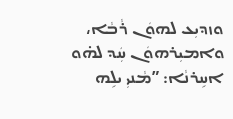ܘܙܕܝܼܥ ܠܗܘܿܢ ܪܵܒܵܐ، ܘܐܡܝܼܪܗܘܿܢ ܚܲܕ ܠܗ̇ܘ ܐܚܹܪܢܵܐ: ”ܡܵܢܝܼ ܝܠܹܗ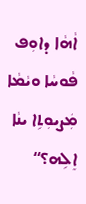ܐܵܗܵܐ ܕܐܘܼܦ ܦܵܘܚܵܐ ܘܝܵܡܵܐ ܡܲܨܝܘܼܬܹ‌ܐ ܝܢܵܐ ܐܸܠܹܗ؟“